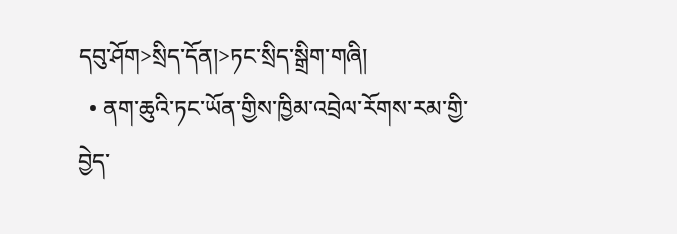དབུ་ཤོག>སྲིད་དོན།>ཏང་སྲིད་སྒྲིག་གཞི།
  • ནག་ཆུའི་ཏང་ཡོན་གྱིས་ཁྱིམ་འབྲེལ་རོགས་རམ་གྱི་བྱེད་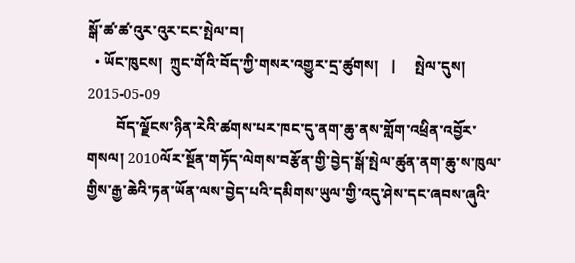སྒོ་ཚ་ཚ་འུར་འུར་ངང་སྤེལ་བ།
  • ཡོང་ཁུངས།  ཀྲུང་གོའི་བོད་ཀྱི་གསར་འགྱུར་དྲ་ཚུགས།   |     སྤེལ་དུས།  2015-05-09
        བོད་ལྗོངས་ཉིན་རེའི་ཚགས་པར་ཁང་དུ་ནག་ཆུ་ནས་གློག་འཕྲིན་འབྱོར་གསལ། 2010ལོར་སྔོན་གཏོད་ལེགས་བརྩོན་གྱི་བྱེད་སྒོ་སྤེལ་ཚུན་ནག་ཆུ་ས་ཁུལ་གྱིས་རྒྱ་ཆེའི་ཏན་ཡོན་ལས་བྱེད་པའི་དམིགས་ཡུལ་གྱི་འདུ་ཤེས་དང་ཞབས་ཞུའི་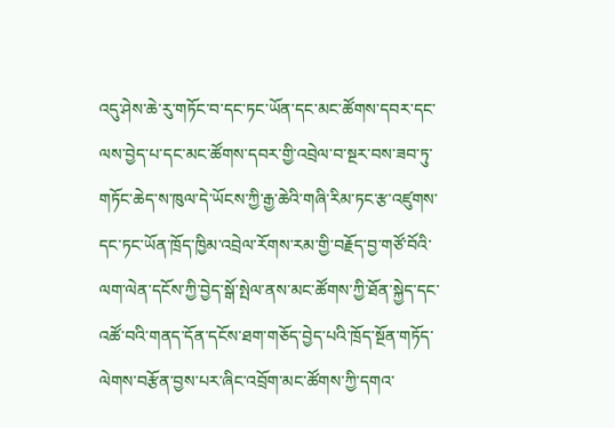འདུ་ཤེས་ཆེ་རུ་གཏོང་བ་དང་ཏང་ཡོན་དང་མང་ཚོགས་དབར་དང་ལས་བྱེད་པ་དང་མང་ཚོགས་དབར་གྱི་འབྲེལ་བ་སྔར་བས་ཟབ་ཏུ་གཏོང་ཆེད་ས་ཁུལ་དེ་ཡོངས་ཀྱི་རྒྱ་ཆེའི་གཞི་རིམ་ཏང་རྩ་འཛུགས་དང་ཏང་ཡོན་ཁྲོད་ཁྱིམ་འབྲེལ་རོགས་རམ་གྱི་བརྗོད་བྱ་གཙོ་བོའི་ལག་ལེན་དངོས་ཀྱི་བྱེད་སྒོ་སྤེལ་ནས་མང་ཚོགས་ཀྱི་ཐོན་སྐྱེད་དང་འཚོ་བའི་གནད་དོན་དངོས་ཐག་གཅོད་བྱེད་པའི་ཁྲོད་སྔོན་གཏོད་ལེགས་བརྩོན་བྱས་པར་ཞིང་འབྲོག་མང་ཚོགས་ཀྱི་དགའ་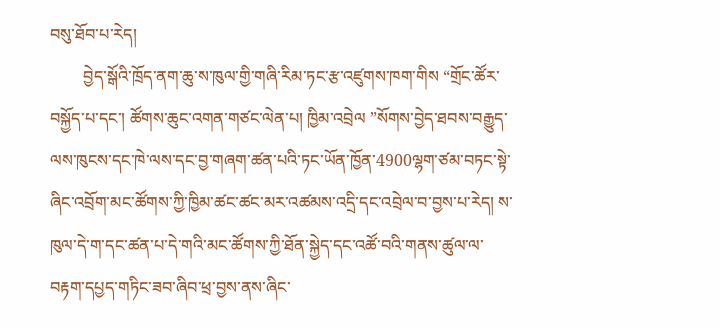བསུ་ཐོབ་པ་རེད།
        བྱེད་སྒོའི་ཁྲོད་ནག་ཆུ་ས་ཁུལ་གྱི་གཞི་རིམ་ཏང་རྩ་འཛུགས་ཁག་གིས “གྲོང་ཚོར་བསྐྱོད་པ་དང་། ཚོགས་ཆུང་འགན་གཙང་ལེན་པ། ཁྱིམ་འབྲེལ ”སོགས་བྱེད་ཐབས་བརྒྱུད་ལས་ཁུངས་དང་ཁེ་ལས་དང་བྱ་གཞག་ཚན་པའི་ཏང་ཡོན་ཁྱོན་4900ལྷག་ཙམ་བཏང་སྟེ་ཞིང་འབྲོག་མང་ཚོགས་ཀྱི་ཁྱིམ་ཚང་ཚང་མར་འཚམས་འདྲི་དང་འབྲེལ་བ་བྱས་པ་རེད། ས་ཁུལ་དེ་ག་དང་ཚན་པ་དེ་གའི་མང་ཚོགས་ཀྱི་ཐོན་སྐྱེད་དང་འཚོ་བའི་གནས་ཚུལ་ལ་བརྟག་དཔྱད་གཏིང་ཟབ་ཞིབ་ཕྲ་བྱས་ནས་ཞིང་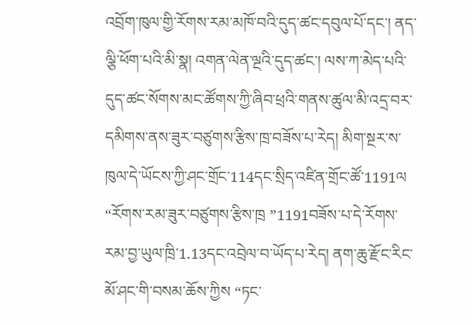འབྲོག་ཁུལ་གྱི་རོགས་རམ་མཁོ་བའི་དུད་ཚང་དབུལ་པོ་དང་། ནད་ལྕི་ཕོག་པའི་མི་སྣ། འགན་ལེན་ལྔའི་དུད་ཚང་། ལས་ཀ་མེད་པའི་དུད་ཚང་སོགས་མང་ཚོགས་ཀྱི་ཞིབ་ཕྲའི་གནས་ཚུལ་མི་འདྲ་བར་དམིགས་ནས་ཟུར་བཙུགས་རྩིས་ཁྲ་བཟོས་པ་རེད། མིག་སྔར་ས་ཁུལ་དེ་ཡོངས་ཀྱི་ཤང་གྲོང་114དང་སྲིད་འཛིན་གྲོང་ཚོ་1191ལ “རོགས་རམ་ཟུར་བཙུགས་རྩིས་ཁྲ ”1191བཟོས་པ་དེ་རོགས་རམ་བྱ་ཡུལ་ཁྲི་1.13དང་འབྲེལ་བ་ཡོད་པ་རེད། ནག་ཆུ་རྫོང་རིང་མོ་ཤང་གི་བསམ་ཆོས་ཀྱིས “ཏང་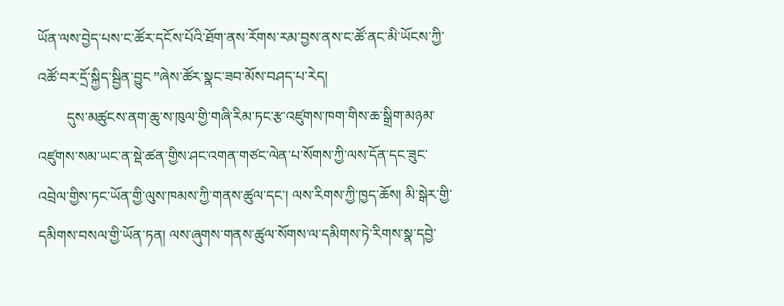ཡོན་ལས་བྱེད་པས་ང་ཚོར་དངོས་པོའི་ཐོག་ནས་རོགས་རམ་བྱས་ནས་ང་ཚོ་ནང་མི་ཡོངས་ཀྱི་འཚོ་བར་དྲོ་སྐྱིད་སྦྱིན་བྱུང ”ཞེས་ཚོར་སྣང་ཟབ་མོས་བཤད་པ་རེད།
        དུས་མཚུངས་ནག་ཆུ་ས་ཁུལ་གྱི་གཞི་རིམ་ཏང་རྩ་འཛུགས་ཁག་གིས་ཆ་སྒྲིག་མཉམ་འཛུགས་སམ་ཡང་ན་སྡེ་ཚན་གྱིས་ཤང་འགན་གཙང་ལེན་པ་སོགས་ཀྱི་ལས་དོན་དང་ཟུང་འབྲེལ་གྱིས་ཏང་ཡོན་གྱི་ལུས་ཁམས་ཀྱི་གནས་ཚུལ་དང་། ལས་རིགས་ཀྱི་ཁྱད་ཆོས། མི་སྒེར་གྱི་དམིགས་བསལ་གྱི་ཡོན་ཏན། ལས་ཞུགས་གནས་ཚུལ་སོགས་ལ་དམིགས་ཏེ་རིགས་སྣ་དབྱེ་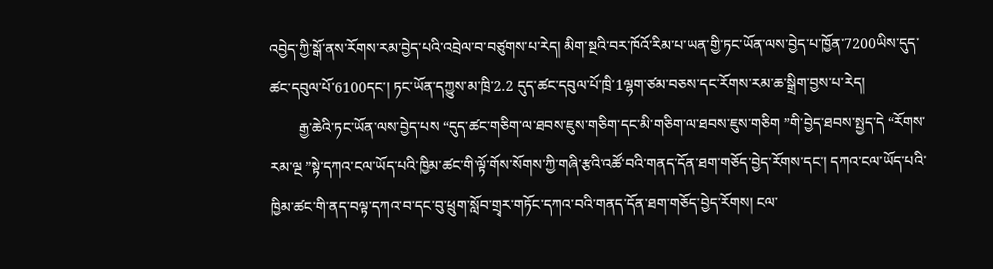འབྱེད་ཀྱི་སྒོ་ནས་རོགས་རམ་བྱེད་པའི་འབྲེལ་བ་བཙུགས་པ་རེད། མིག་སྔའི་བར་ཁོའོ་རིམ་པ་ཡན་གྱི་ཏང་ཡོན་ལས་བྱེད་པ་ཁྱོན་7200ཡིས་དུད་ཚང་དབུལ་པོ་6100དང་། ཏང་ཡོན་དཀྱུས་མ་ཁྲི་2.2 དུད་ཚང་དབུལ་པོ་ཁྲི་1ལྷག་ཙམ་བཅས་དང་རོགས་རམ་ཆ་སྒྲིག་བྱས་པ་རེད།
        རྒྱ་ཆེའི་ཏང་ཡོན་ལས་བྱེད་པས “དུད་ཚང་གཅིག་ལ་ཐབས་ཇུས་གཅིག་དང་མི་གཅིག་ལ་ཐབས་ཇུས་གཅིག ”གི་བྱེད་ཐབས་སྤྱད་དེ “རོགས་རམ་ལྔ ”སྟེ་དཀའ་ངལ་ཡོད་པའི་ཁྱིམ་ཚང་གི་ལྟོ་གོས་སོགས་ཀྱི་གཞི་རྩའི་འཚོ་བའི་གནད་དོན་ཐག་གཅོད་བྱེད་རོགས་དང་། དཀའ་ངལ་ཡོད་པའི་ཁྱིམ་ཚང་གི་ནད་བལྟ་དཀའ་བ་དང་བུ་ཕྲུག་སློབ་གྲྭར་གཏོང་དཀའ་བའི་གནད་དོན་ཐག་གཅོད་བྱེད་རོགས། ངལ་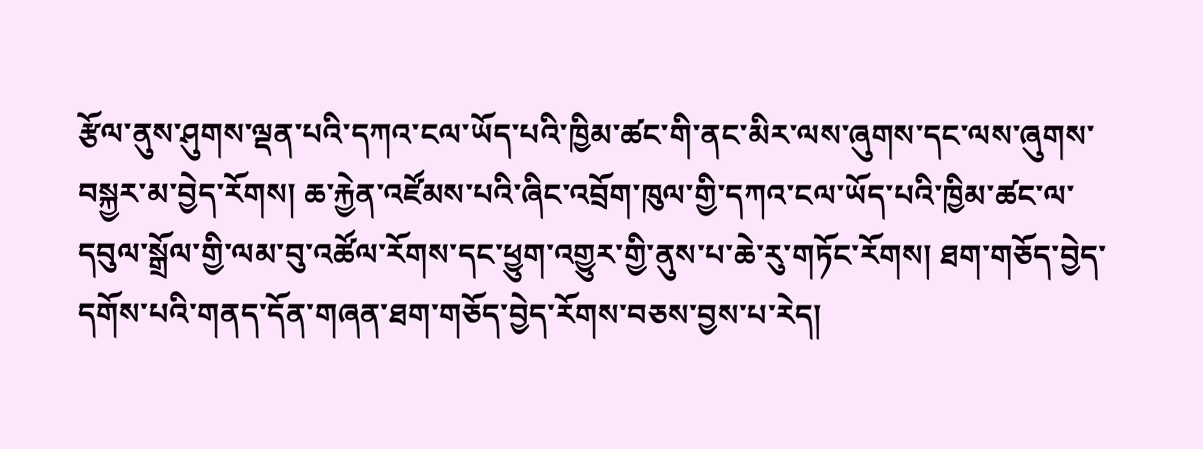རྩོལ་ནུས་ཤུགས་ལྡན་པའི་དཀའ་ངལ་ཡོད་པའི་ཁྱིམ་ཚང་གི་ནང་མིར་ལས་ཞུགས་དང་ལས་ཞུགས་བསྐྱར་མ་བྱེད་རོགས། ཆ་རྐྱེན་འཛོམས་པའི་ཞིང་འབྲོག་ཁུལ་གྱི་དཀའ་ངལ་ཡོད་པའི་ཁྱིམ་ཚང་ལ་དབུལ་སྒྲོལ་གྱི་ལམ་བུ་འཚོལ་རོགས་དང་ཕྱུག་འགྱུར་གྱི་ནུས་པ་ཆེ་རུ་གཏོང་རོགས། ཐག་གཅོད་བྱེད་དགོས་པའི་གནད་དོན་གཞན་ཐག་གཅོད་བྱེད་རོགས་བཅས་བྱས་པ་རེད།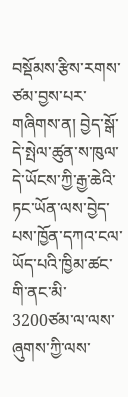བསྡོམས་རྩིས་རགས་ཙམ་བྱས་པར་གཞིགས་ན། བྱེད་སྒོ་དེ་སྤེལ་ཚུན་ས་ཁུལ་དེ་ཡོངས་ཀྱི་རྒྱ་ཆེའི་ཏང་ཡོན་ལས་བྱེད་པས་ཁྱོན་དཀའ་ངལ་ཡོད་པའི་ཁྱིམ་ཚང་གི་ནང་མི་3200ཙམ་ལ་ལས་ཞུགས་ཀྱི་ལས་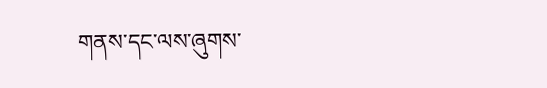གནས་དང་ལས་ཞུགས་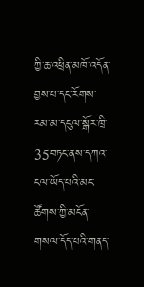ཀྱི་ཆ་འཕྲིན་མཁོ་འདོན་བྱས་པ་དང་རོགས་རམ་མ་དངུལ་སྒོར་ཁྲི་35བཏང་ནས་དཀའ་ངལ་ཡོད་པའི་མང་ཚོགས་ཀྱི་མངོན་གསལ་དོད་པའི་གནད་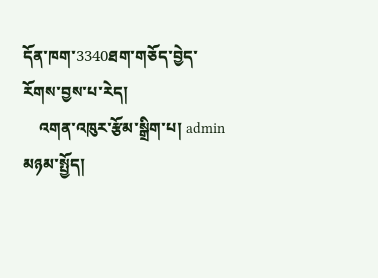དོན་ཁག་3340ཐག་གཅོད་བྱེད་རོགས་བྱས་པ་རེད།
    འགན་འཁུར་རྩོམ་སྒྲིག་པ། admin
མཉམ་སྤྱོད།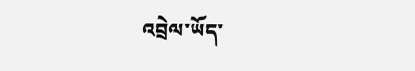འབྲེལ་ཡོད་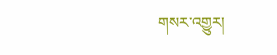གསར་འགྱུར།